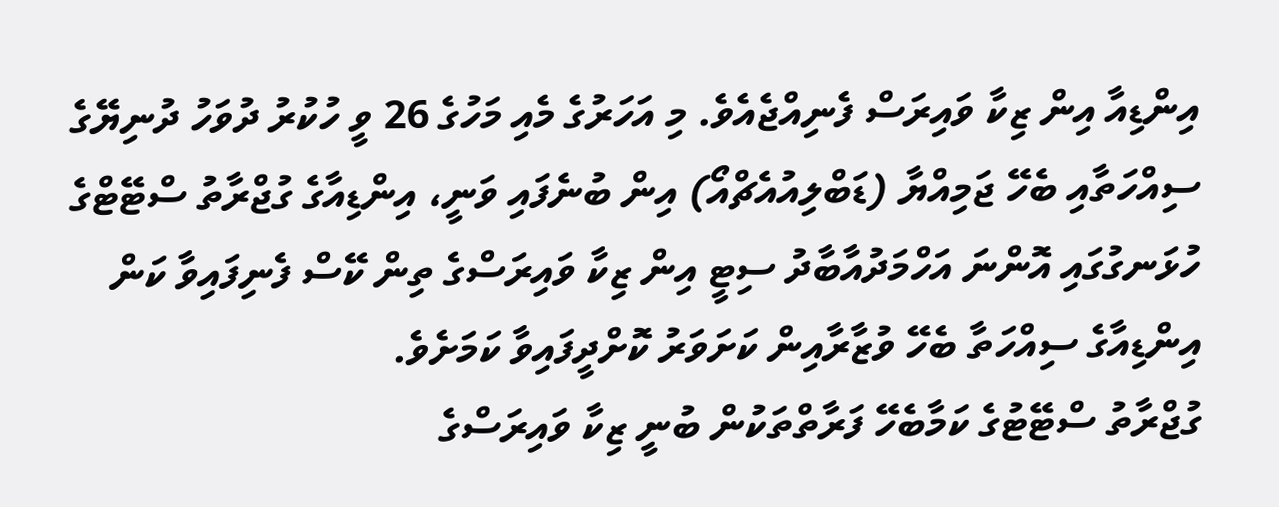އިންޑިއާ އިން ޒިކާ ވައިރަސް ފެނިއްޖެއެވެ. މި އަހަރުގެ މެއި މަހުގެ 26 ވީ ހުކުރު ދުވަހު ދުނިޔޭގެ ސިއްހަތާއި ބެހޭ ޖަމިއްޔާ (ޑަބްލިއުއެޗްއޯ) އިން ބުނެފައި ވަނީ، އިންޑިއާގެ ގުޖްރާތު ސްޓޭޓްގެ ހުޅަނގުގައި އޮންނަ އަހްމަދުއާބާދު ސިޓީ އިން ޒިކާ ވައިރަސްގެ ތިން ކޭސް ފެނިފައިވާ ކަން އިންޑިއާގެ ސިއްހަތާ ބެހޭ ވުޒާރާއިން ކަށަވަރު ކޮށްދީފައިވާ ކަމަށެވެ.
ގުޖްރާތު ސްޓޭޓުގެ ކަމާބެހޭ ފަރާތްތަކުން ބުނީ ޒިކާ ވައިރަސްގެ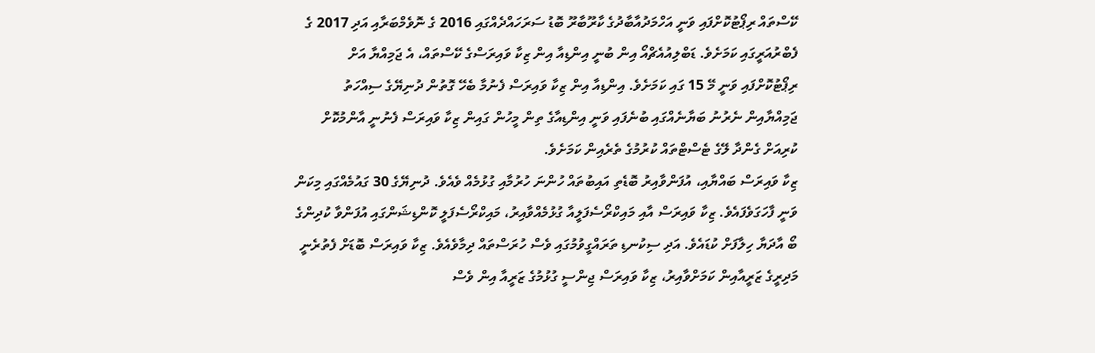ކޭސްތައް ރިޕޯޓުކޮށްފައި ވަނީ އަހްމަދުއާބާދުގެ ކާރޫބާރޫ ބޮޑު ސަރަހައްދެއްގައި 2016 ގެ ނޮވެމްބަރާއި އަދި 2017 ގެ ފެބްރުއަރީގައި ކަމަށެވެ. ޑަބްލިއުއެޗްއޯ އިން ބުނީ އިންޑިއާ އިން ޒިކާ ވައިރަސްގެ ކޭސްތައް، އެ ޖަމިއްޔާ އަށް ރިޕޯޓުކޮށްފައި ވަނީ މޭ 15 ގައި ކަމަށެވެ. އިންޑިއާ އިން ޒިކާ ވައިރަސް ފެނުމާ ބެހޭ ގޮތުން ދުނިޔޭގެ ސިއްހަތު ޖަމިއްޔާއިން ނެރުނު ބަޔާނެއްގައި ބުނެފައި ވަނީ އިންޑިއާގެ ތިން މީހުން ގައިން ޒިކާ ވައިރަސް ފެނުނީ އާންމުކޮށް ކުރިއަށް ގެންދާ ލޭގެ ޓެސްޓްތައް ކުރުމުގެ ތެރެއިން ކަމަށެވެ.
ޒިކާ ވައިރަސް ބައްޔާއި، އުފަންވާއިރު ބޮޑެތި އައިބުތައް ހުންނަ ހުރުމާއި ގުޅުމެއް ވެއެވެ. ދުނިޔޭގެ 30 ގައުމެއްގައި މިކަން ވަނީ ފާހަގަވެފައެވެ. ޒިކާ ވައިރަސް އާއި މައިކްރޯސެފަލީއާ ގުޅުމެއްވާއިރު، މައިކްރޯސެފަލީ ކޮންޑިޝަންގައި އުފަންވާ ކުދިންގެ ބޯ އާދަޔާ ހިލާފަށް ކުޑައެވެ. އަދި ސިކުނޑި ތަރައްގީވުމުގައި ވެސް ހުރަސްތައް ދިމާވެއެވެ. ޒިކާ ވައިރަސް ބޮޑަށް ފެތުރެނީ މަދިރީގެ ޒަރީއާއިން ކަމަށްވާއިރު، ޒިކާ ވައިރަސް ޖިންސީ ގުޅުމުގެ ޒަރީއާ އިން ވެސް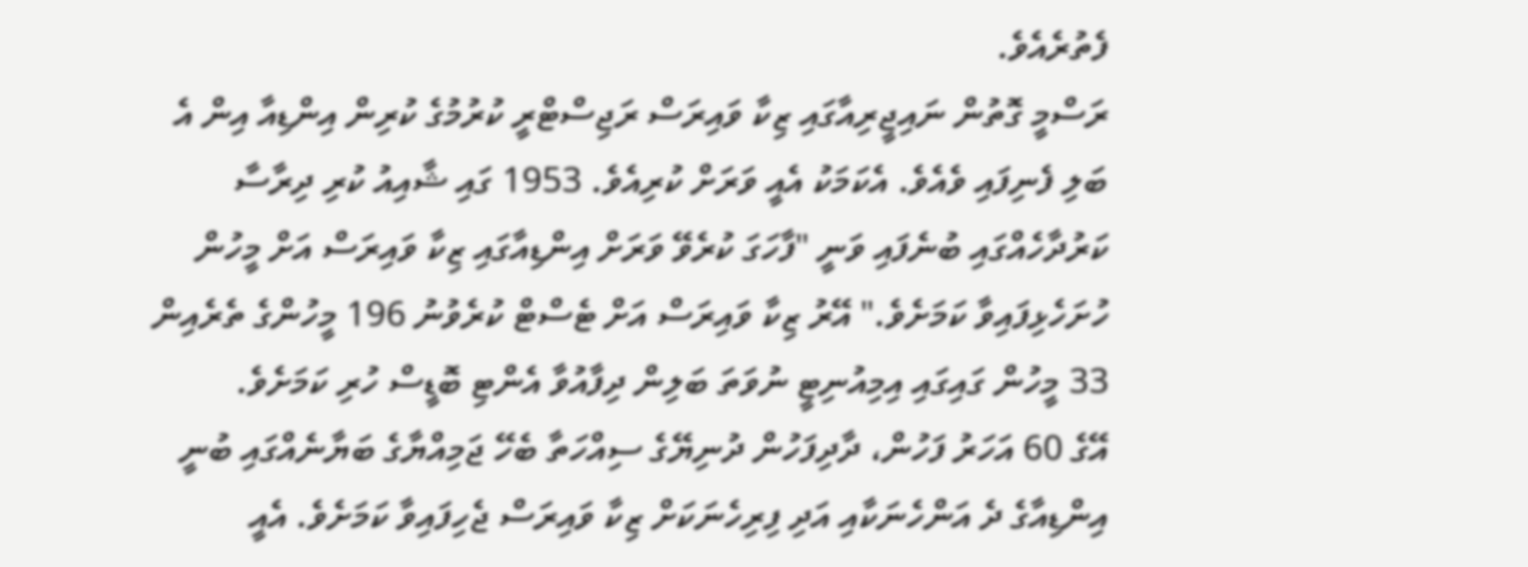ފެތުރެއެވެ.
ރަސްމީ ގޮތުން ނައިޖީރިއާގައި ޒިކާ ވައިރަސް ރަޖިސްޓްރީ ކުރުމުގެ ކުރިން އިންޑިއާ އިން އެ ބަލި ފެނިފައި ވެއެވެ. އެކަމަކު އެއީ ވަރަށް ކުރިއެވެ. 1953 ގައި ޝާއިއު ކުރި ދިރާސާ ކަރުދާހެއްގައި ބުނެފައި ވަނީ "ފާހަގަ ކުރެވޭ ވަރަށް އިންޑިއާގައި ޒިކާ ވައިރަސް އަށް މީހުން ހުށަހެޅިފައިވާ ކަމަށެވެ." އޭރު ޒިކާ ވައިރަސް އަށް ޓެސްޓް ކުރެވުނު 196 މީހުންގެ ތެރެއިން 33 މީހުން ގައިގައި އިމިއުނިޓީ ނުވަތަ ބަލިން ދިފާއުވާ އެންޓި ބޮޑީސް ހުރި ކަމަށެވެ.
އޭގެ 60 އަހަރު ފަހުން، ދާދިފަހުން ދުނިޔޭގެ ސިއްހަތާ ބެހޭ ޖަމިއްޔާގެ ބަޔާނެއްގައި ބުނީ އިންޑިއާގެ ދެ އަންހެނަކާއި އަދި ފިރިހެނަކަށް ޒިކާ ވައިރަސް ޖެހިފައިވާ ކަމަށެވެ. އެއީ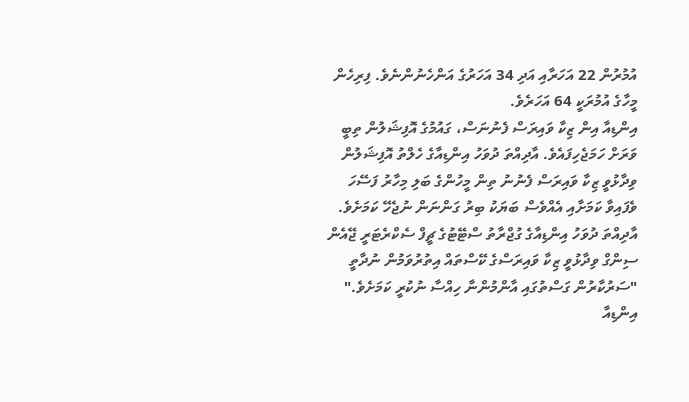އުމުރުން 22 އަހަރާއި އަދި 34 އަހަރުގެ އަންހެނުންނެވެ. ފިރިހެން މީހާގެ އުމުރަކީ 64 އަހަރެވެ.
އިންޑިއާ އިން ޒިކާ ވައިރަސް ފެނުނަސް، ގައުމުގެ އޮފިޝަލުން ތިބީ ވަރަށް ހަމަޖެހިފައެވެ. އާދިއްތަ ދުވަހު އިންޑިއާގެ ހެލްތު އޮފިޝަލުން ވިދާޅުވީ ޒިކާ ވައިރަސް ފެނުނު ތިން މީހުންގެ ބަލި މިހާރު ފަސޭހަ ވެފައިވާ ކަމަށާއި އެއްވެސް ބަޔަކު ބިރު ގަންނަން ނުޖެހޭ ކަމަށެވެ. އާދިއްތަ ދުވަހު އިންޑިއާގެ ގުޖްރާތު ސްޓޭޓުގެ ޗީފް ސެކްރެޓަރީ ޖޭއެން ސިންގް ވިދާޅުވީ ޒިކާ ވައިރަސްގެ ކޭސްތައް އިތުރުވަމުން ނުދާތީ "ސަރުކާރުން ގަސްތުގައި އާންމުންނާ ހިއްސާ ނުކުރީ ކަމަށެވެ."
އިންޑިއާ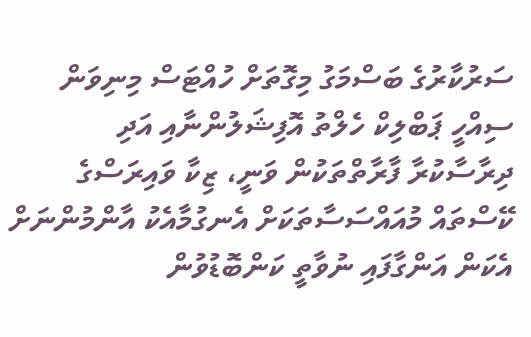ސަރުކާރުގެ ބަސްމަގު މިގޮތަށް ހުއްޓަސް މިނިވަން ސިއްހީ ޕަބްލިކް ހެލްތު އޮފިޝަލުންނާއި އަދި ދިރާސާކުރާ ފާރާތްތަކުން ވަނީ، ޒިކާ ވައިރަސްގެ ކޭސްތައް މުއައްސަސާތަކަށް އެނގުމާއެކު އާންމުންނަށް އެކަން އަންގާފައި ނުވާތީ ކަންބޮޑުވުން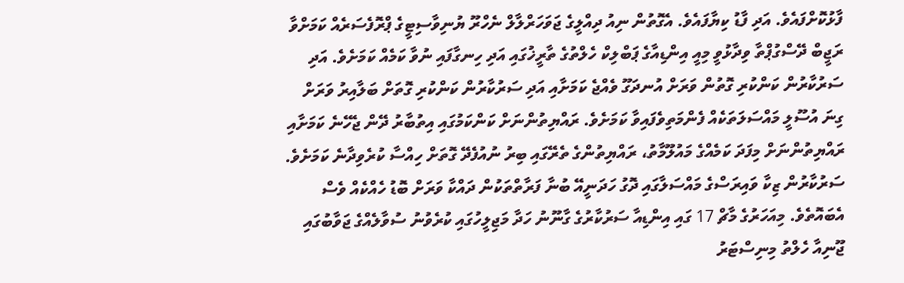ފާޅުކޮށްފައެވެ. އަދި ފާޑު ކިޔާފައެވެ. އެގޮތުން ނިއު ދިއްލީގެ ޖަވަހަރްލާލް ނެހްރޫ ޔުނިވާސިޓީގެ ޕްރޮފެސަރެއް ކަމަށްވާ ރަޖީބް ދޭސްގުޕްތާ ވިދާޅުވީ މިއީ އިންޑިއާގެ ޕަބްލިކް ހެލްތުގެ ތާރީޚުގައި އަދި ހިނގާފައި ނުވާ ކަމެއް ކަމަށެވެ. އަދި ސަރުކާރުން ކަންކުރި ގޮތުން ވަރަށް އުނދަގޫ ވެއްޖެ ކަމަށާއި އަދި ސަރުކާރުން ކަންކުރި ގޮތަށް ބަލާއިރު ވަރަށް ގިނަ އުސޫލީ މައްސަލަތަކެއް ފެންމަތިވެފައިވާ ކަމަށެވެ. ރައްޔިތުންނަށް ކަންކަމުގައި އިތުބާރު ދޭން ޖެހޭނެ ކަމަށާއި ރައްޔިތުންނަށް މިފަދަ ކަމެއްގެ މައުލޫމާތު، ރައްޔިތުންގެ ތެރޭގައި ބިރު ނުއުފެދޭ ގޮތަށް ހިއްސާ ކުރެވިދާނެ ކަމަށެވެ.
ސަރުކާރުން ޒިކާ ވައިރަސްގެ މައްސަލާގައި ދޮގު ހަދަނީއޭ ބުނާ ފަރާތްތަކުން ދައްކާ ވަރަށް ބޮޑު ހެއްކެއް ވެސް އެބައޮތެވެ. މިއަހަރުގެ މާޗް 17 ގައި އިންޑިއާ ސަރުކާރުގެ ގާނޫނު ހަދާ މަޖިލީހުގައި ކުރެވުނު ސުވާލެއްގެ ޖަވާބުގައި ޖޫނިއާ ހެލްތު މިނިސްޓަރު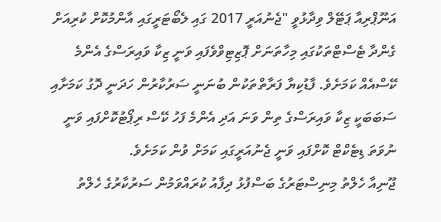އަނޫޕްރިއާ ޕަޓޭލް ވިދާޅުވީ "ޖެނުއަރީ 2017 ގައި ލެބޯޓަރީގައި އާންމުކޮށް ކުރިއަށް ގެންދާ ޓެސްޓްތަކުގައި މިހާތަނަށް ޕޮޒިޓިވްވެފައި ވަނީ ޒިކާ ވައިރަސްގެ އެންމެ ކޭސްއެއް ކަމަށެވެ. ފާޑުކިޔާ ފަރާތްތަކުން ބުނަނީ ސަރުކާރުން ހަދަނީ ދޮގު ކަމަށާއި ސަބަބަކީ ޒިކާ ވައިރަސްގެ ތިން ވަނަ އަދި އެންމެ ފަހު ކޭސް ރިޕޯޓުކޮށްފައި ވަނީ ނުވަތަ ޑިޓެކްޓް ކޮށްފައި ވަނީ ޖެނުއަރީގައި ކަމަށް ވުން ކަމަށެވެ.
ޖޫނިއާ ހެލްތު މިނިސްޓަރުގެ ބަސްފުޅު ދިފާއު ކުރައްވަމުން ސަރުކާރުގެ ހެލްތު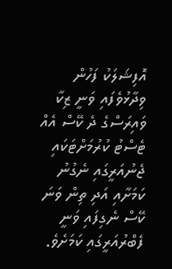އޮފިޝަލަކު ފަހުން ވިދާޅުވެފައި ވަނީ ޒިކާ ވައިރަސްގެ ދެ ކޭސް އެއް ޓެސްޓު ކުރުމަށްޓަކައި ޖެނުއަރީގައި ނެގުނު ކަމަށާއި އަދި ތިން ވަނަ ކޭސް ނެގިފައި ވަނީ ފެބްރުއަރީގައި ކަމަށެވެ.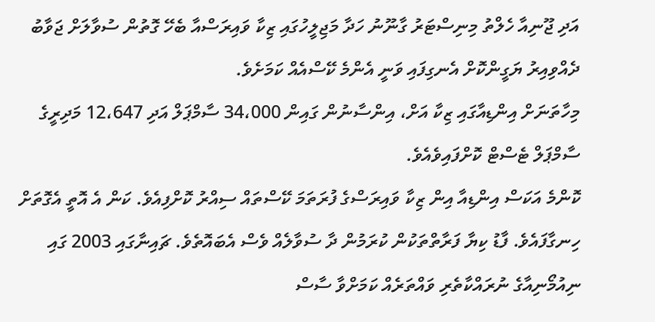އަދި ޖޫނިއާ ހެލްތު މިނިސްޓަރު ގާނޫނު ހަދާ މަޖިލީހުގައި ޒިކާ ވައިރަސްއާ ބެހޭ ގޮތުން ސުވާލަށް ޖަވާބު ދެއްވިއިރު ޔަގީންކޮށް އެނގިފައި ވަނީ އެންމެ ކޭސްއެއް ކަމަށެވެ.
މިހާތަނަށް އިންޑިއާގައި ޒިކާ އަށް، އިންސާނުން ގައިން 34،000 ސާމްޕަލް އަދި 12،647 މަދިރީގެ ސާމްޕަލް ޓެސްޓް ކޮށްފައިވެއެވެ.
ކޮންމެ އަކަސް އިންޑިއާ އިން ޒިކާ ވައިރަސްގެ ފުރަތަމަ ކޭސްތައް ސިއްރު ކޮށްފިއެވެ. ކަން އެ އޮތީ އެގޮތަށް ހިނގާފައެވެ. ފާޑު ކިޔާ ފަރާތްތަކުން ކުރަމުން ދާ ސުވާލެއް ވެސް އެބައޮތެވެ. ޗައިނާގައި 2003 ގައި ނިއުމޯނިއާގެ ނުރައްކާތެރި ވައްތަރެއް ކަމަށްވާ ސާސް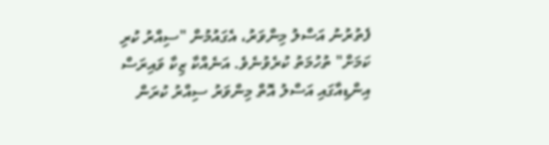ފެތުރުނު އަސްލު މިންވަރު، އެގައުމުން "ސިއްރު ކުރި ކަމަށް" ތުހުމަތު ކުރެވުނެވެ. އަނެއްކާ ޒިކާ ވައިރަސް އިންޑިއާގައި އަސްލު އޮތް މިންވަރު ސިއްރު ކުރަން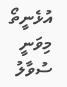އުޅެނީތޯ މިވަނީ ސުވާލު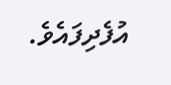އުފެދިފައެވެ.